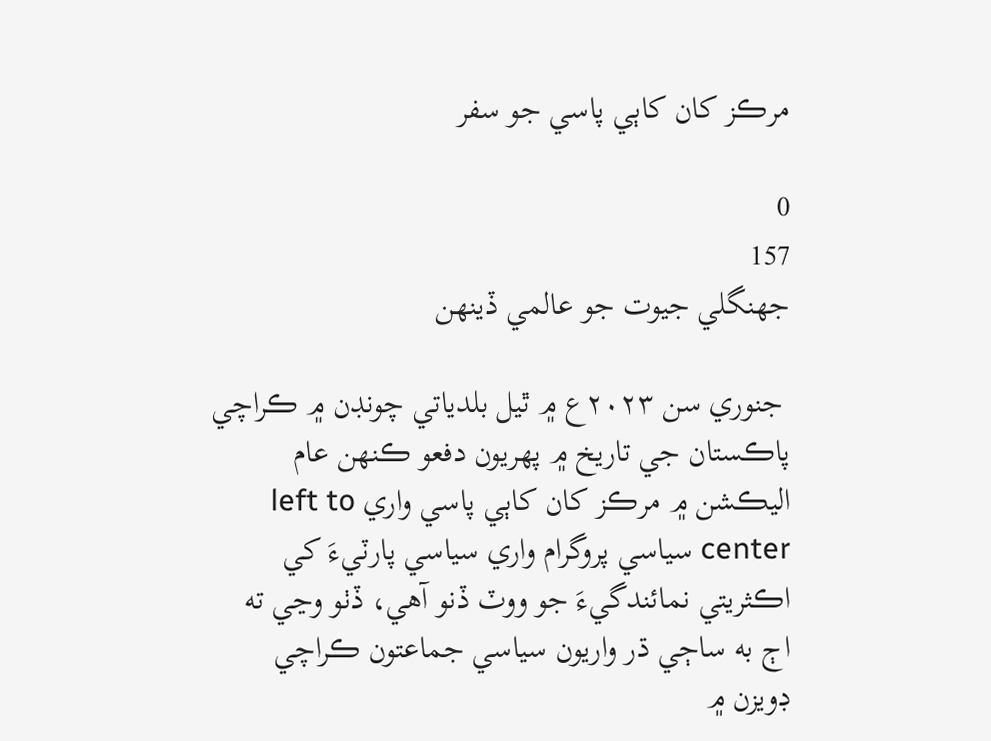مرڪز کان کاٻي پاسي جو سفر

0
157
جهنگلي جيوت جو عالمي ڏينھن

 جنوري سن ۲۰۲۳ع ۾ ٿيل بلدياتي چونڊن ۾ ڪراچي پاڪستان جي تاريخ ۾ پھريون دفعو ڪنھن عام اليڪشن ۾ مرڪز کان کاٻي پاسي واري left to center سياسي پروگرام واري سياسي پارٽيءَ کي اڪثريتي نمائندگيءَ جو ووٽ ڏنو آھي، ڏٺو وڃي ته اڄ به ساڄي ڌر واريون سياسي جماعتون ڪراچي ڊويزن ۾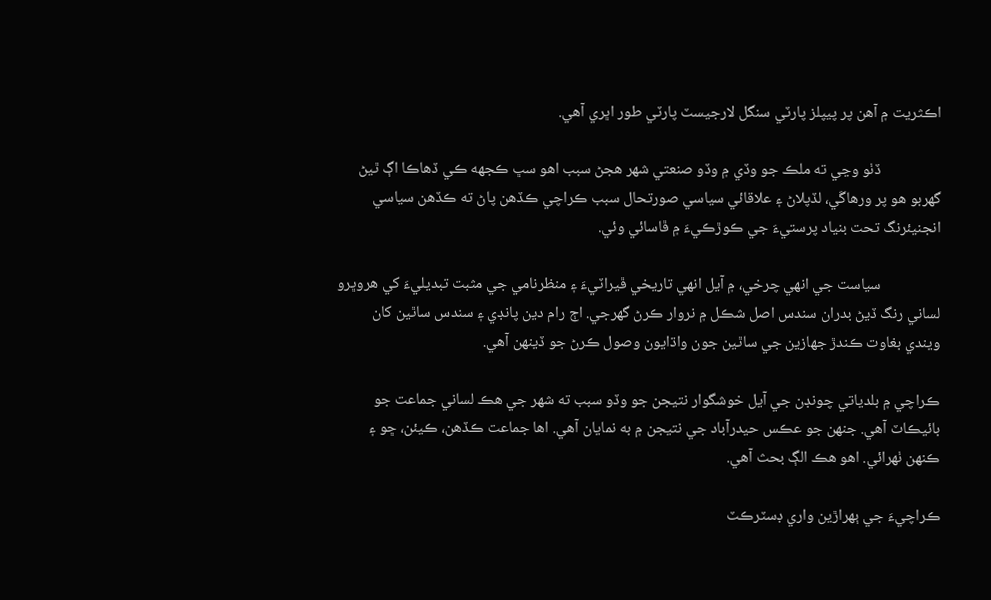اڪثريت ۾ آھن پر پيپلز پارٽي سنگل لارجيسٽ پارٽي طور اڀري آھي.

                 ڏٺو وڃي ته ملڪ جو وڏي ۾ وڏو صنعتي شھر ھجڻ سبب اھو سڀ ڪجهه ڪي ڏھاڪا اڳ ٿيڻ گهربو ھو پر ورھاڱي، لڏپلاڻ ۽ علاقائي سياسي صورتحال سبب ڪراچي ڪڏھن پاڻ ته ڪڏھن سياسي انجنيئرنگ تحت بنياد پرستيءَ جي ڪوڙڪيءَ ۾ ڦاسائي وئي.

                 سياست جي انھي چرخي، ۾ آيل انھي تاريخي ڦيراٽيءَ ۽ منظرنامي جي مثبت تبديليءَ کي ھروڀرو لساني رنگ ڏيڻ بدران سندس اصل شڪل ۾ نروار ڪرڻ گهرجي. اڄ رام دين پانڊي ۽ سندس ساٿين کان ويندي بغاوت ڪندڙ جھازين جي ساٿين جون واڌايون وصول ڪرڻ جو ڏينھن آھي.

ڪراچي ۾ بلدياتي چونڊن جي آيل خوشگوار نتيجن جو وڏو سبب ته شھر جي ھڪ لساني جماعت جو بائيڪاٽ آهي. جنھن جو عڪس حيدرآباد جي نتيجن ۾ به نمايان آھي. اھا جماعت ڪڏھن، ڪيئن، ڇو ۽ ڪنھن ٺھرائي. اھو ھڪ الڳ بحث آھي.

ڪراچيءَ جي ٻھراڙين واري ڊسٽرڪٽ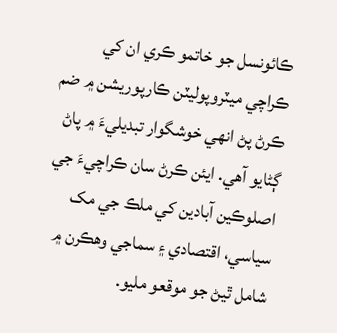ڪائونسل جو خاتمو ڪري ان کي ڪراچي ميٽروپوليٽن ڪارپوريشن ۾ ضم ڪرڻ پڻ انھي خوشگوار تبديليءَ ۾ پاڻ ڳڻايو آھي. ايئن ڪرڻ سان ڪراچيءَ جي اصلوڪين آبادين کي ملڪ جي مک سياسي، اقتصادي ۽ سماجي وهڪرن ۾ شامل ٿيڻ جو موقعو مليو.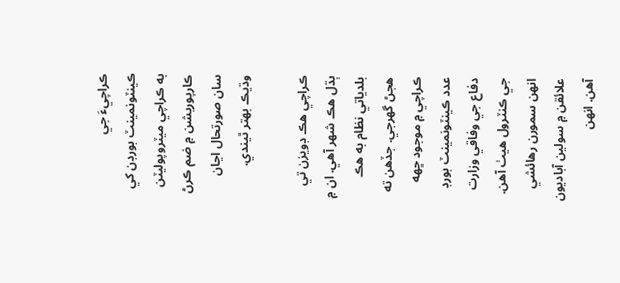ڪراچيءَ جي ڪينٽونمينٽ بورڊن کي به ڪراچي ميٽروپوليٽن ڪارپوريشن ۾ ضم ڪرڻ سان صورتحال اڃان وڌيڪ بهتر ٿيندي.

ڪراچي هڪ ڊويزن تي ٻڌل ھڪ شهر آهي. ان ۾ بلدياتي نظام به هڪ هجڻ گهرجي. جڏھن ته ڪراچي ۾ موجود ڇهه عدد ڪينٽونمينٽ بورڊ دفاع جي وفاقي وزارت جي ڪنٽرول هيٺ آهن. انهن سمورن رھائشي علائقن ۾ سولين آباديون آهن. انهن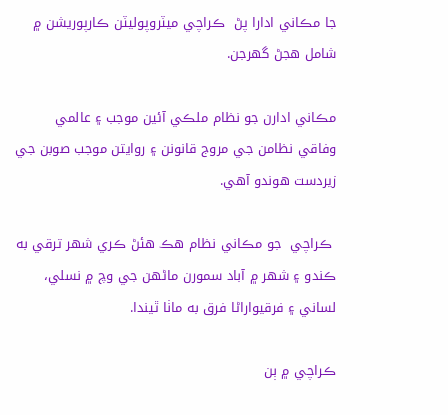جا مڪاني ادارا پڻ  ڪراچي ميٽروپوليٽن ڪارپوريشن ۾ شامل هجڻ گهرجن.

مڪاني ادارن جو نظام ملڪي آئين موجب ۽ عالمي وفاقي نظامن جي مروج قانونن ۽ روايتن موجب صوبن جي زيردست هوندو آهي.

 ڪراچي  جو مڪاني نظام هڪ هئڻ ڪري شهر ترقي به ڪندو ۽ شهر ۾ آباد سمورن ماڻهن جي وچ ۾ نسلي، لساني ۽ فرقيواراڻا فرق به ماٺا ٿيندا.

ڪراچي ۾ ٻن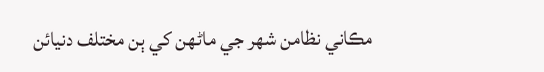مڪاني نظامن شهر جي ماڻهن کي ٻن مختلف دنيائن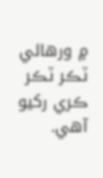۾ ورهائي ٽڪر ٽڪر ڪري رکيو آهي.